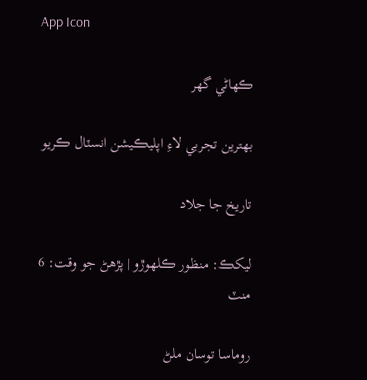App Icon

ڪهاڻي گهر

بهترين تجربي لاءِ اپليڪيشن انسٽال ڪريو

تاريخ جا جلاد

ليکڪ: منظور ڪلهوڙو | پڙهڻ جو وقت: 6 منٽ

روماسا توسان ملڻ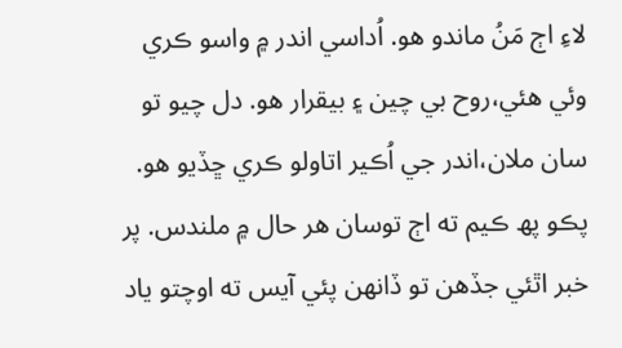لاءِ اڄ مَنُ ماندو هو. اُداسي اندر ۾ واسو ڪري وئي هئي،روح بي چين ۽ بيقرار هو. دل چيو تو سان ملان،اندر جي اُڪير اتاولو ڪري ڇڏيو هو. پڪو پھ ڪيم ته اڄ توسان هر حال ۾ ملندس. پر خبر اٿئي جڏهن تو ڏانهن پئي آيس ته اوچتو ياد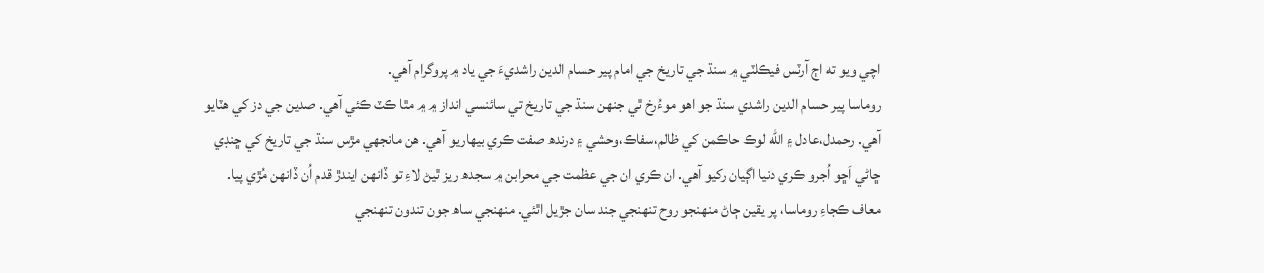اچي ويو ته اڄ آرٽس فيڪلٽي ۾ سنڌ جي تاريخ جي امام پير حسام الدين راشديءَ جي ياد ۾ پروگرام آهي.
روماسا پير حسام الدين راشدي سنڌ جو اهو موءُرخ ٿي جنهن سنڌ جي تاريخ تي سائنسي انداز ۾ ۾ مٿا ڪٽ ڪئي آهي. صدين جي دز کي هٽايو آهي. رحمدل،عادل ۽ الله لوڪ حاڪمن کي ظالم،سفاڪ،وحشي ۽ درندھ صفت ڪري بيهاريو آهي. هن مانجهي مڙس سنڌ جي تاريخ کي ڇنڊي ڇاڻي اَڇو اُجرو ڪري دنيا اڳيان رکيو آهي. ان ڪري ان جي عظمت جي محرابن ۾ سجدھ ريز ٿيڻ لاءِ تو ڏانهن ايندڙ قدم اُن ڏانهن مُڙي پيا. معاف ڪجاءِ روماسا، پر يقين ڄاڻ منهنجو روح تنهنجي جند سان جڙيل اٿئي. منهنجي ساھ جون تندون تنهنجي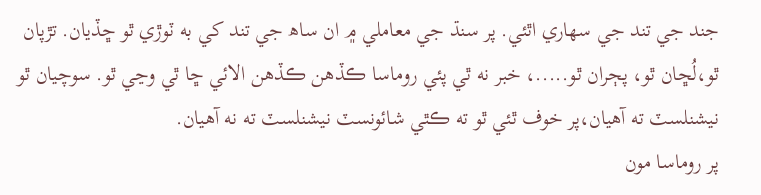جند جي تند جي سهاري اٿئي. پر سنڌ جي معاملي ۾ ان ساھ جي تند کي به ٽوڙي ٿو ڇڏيان. تڙپان ٿو،لُڇان ٿو، پڄران ٿو.....، خبر نه ٿي پئي روماسا ڪڏهن ڪڏهن الائي ڇا ٿي وڃي ٿو. سوچيان ٿو نيشنلسٽ ته آهيان،پر خوف ٿئي ٿو ته ڪٿي شائونسٽ نيشنلسٽ ته نه آهيان.
پر روماسا مون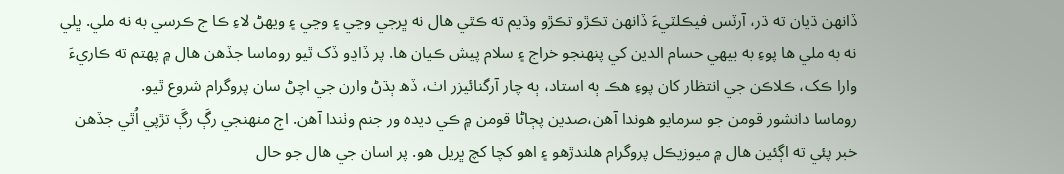ڏانهن ڌيان ته ڌر، آرٽس فيڪلٽيءَ ڏانهن تڪڙو تڪڙو وڌيم ته ڪٿي هال نه ڀرجي وڃي ۽ وڃي ۽ ويهڻ لاءِ ڪا ج ڪرسي به نه ملي. ڀلي نه به ملي ها پوءِ به بيهي حسام الدين کي پنهنجو خراج ۽ سلام پيش ڪيان ها. پر ڏاڍو ڏک ٿيو روماسا جڏهن هال ۾ پهتم ته ڪاريءَ وارا ڪک، ڪلاڪن جي انتظار کان پوءِ هڪ ٻه استاد، ٻه چار آرگنائيزر اٺ، ڏھ ٻڌڻ وارن جي اچڻ سان پروگرام شروع ٿيو.
روماسا دانشور قومن جو سرمايو هوندا آهن،صدين پڄاڻا قومن ۾ ڪي ديده ور جنم وٺندا آهن. اڄ منهنجي رڳَ رڳَ تڙپي اُٿي جڏهن خبر پئي ته اڳئين هال ۾ ميوزيڪل پروگرام هلندڙهو ۽ اهو کچا کچ ڀريل هو. پر اسان جي هال جو حال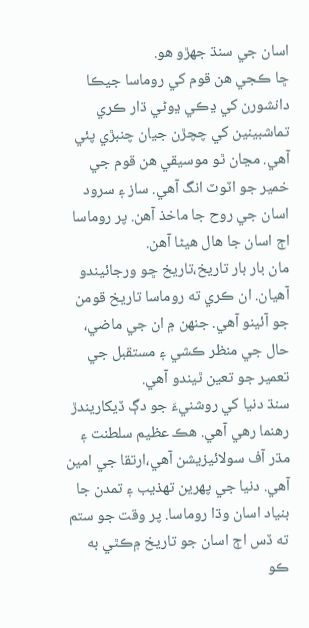اسان جي سنڌ جهڙو هو.
ڇا ڪجي هن قوم کي روماسا جيڪا دانشورن کي ڍڪي ڍوڻي ڌار ڪري تماشبينين کي چچڙن جيان چنبڙي پئي آهي. مڃان ٿو موسيقي هن قوم جي خمير جو اٽوٽ انگ آهي. ساز ۽ سرود اسان جي روح جا ماخذ آهن. پر روماسا اڄ اسان جا هال هيڻا آهن.
مان بار بار تاريخ،تاريخ ڇو ورجائيندو آهيان. ان ڪري ته روماسا تاريخ قومن جو آئينو آهي. جنهن ۾ ان جي ماضي، حال جي منظر ڪشي ۽ مستقبل جي تعمير جو تعين ٿيندو آهي.
سنڌ دنيا کي روشنيءَ جو دڳ ڏيکاريندڙ رهنما رهي آهي. هڪ عظيم سلطنت ۽ مڌر آف سولائيزيشن آهي،ارتقا جي امين آهي. دنيا جي پهرين تهذيب ۽ تمدن جا بنياد اسان وڌا روماسا. پر وقت جو ستم ته ڏس اڄ اسان جو تاريخ ۾ڪٿي به ڪو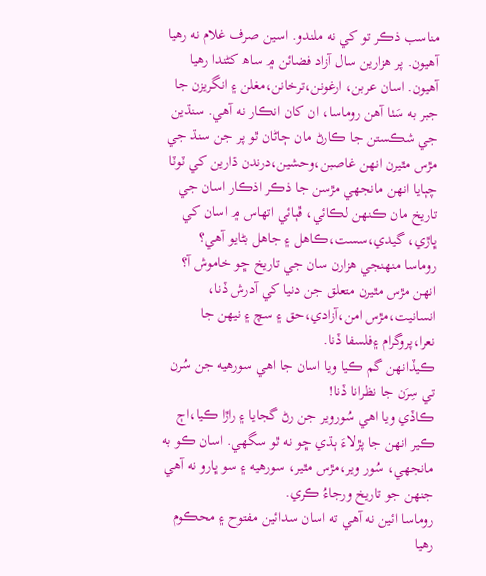مناسب ذڪر تو کي نه ملندو. اسين صرف غلام نه رهيا آهيون. پر هزارين سال آزاد فضائن ۾ ساھ کڻندا رهيا آهيون. اسان عربن، ارغونن،ترخانن،مغلن ۽ انگريزن جا جبر به سَٺا آهن روماسا، ان کان انڪار نه آهي. سنڌين جي شڪستن جا ڪارڻ مان ڄاڻان ٿو پر جن سنڌ جي مڙس مٿيرن انهن غاصبن،وحشين،درندن ڌارين کي ٽوٽا چٻايا انهن مانجهي مڙسن جا ذڪر اذڪار اسان جي تاريخ مان ڪنهن لڪائي، ڦٻائي اتهاس ۾ اسان کي ڀاڙي، گيدي،سست،ڪاهل ۽ جاهل بڻايو آهي؟
روماسا منهنجي هزارن سان جي تاريخ ڇو خاموش آ؟ انهن مڙس مٿيرن متعلق جن دنيا کي آدرش ڏنا، انسانيت،مڙس امن،آزادي،حق ۽ سچ ۽ نيهن جا نعرا،پروگرام ۽فلسفا ڏنا.
ڪيڏانهن گم ڪيا ويا اسان جا اهي سورهيه جن سُرن تي سِرَن جا نظرانا ڏنا!
ڪاڏي ويا اهي سُوروير جن رڻ گجايا ۽ راڙا ڪيا،اڄ ڪير انهن جا پڙلاءَ ٻڌي ڇو نه ٿو سگهي. اسان ڪو به مانجهي، سُور وير،مڙس مٿير، سورهيه ۽ سو ڀارو نه آهي جنهن جو تاريخ ورجاءُ ڪري.
روماسا ائين نه آهي ته اسان سدائين مفتوح ۽ محڪوم رهيا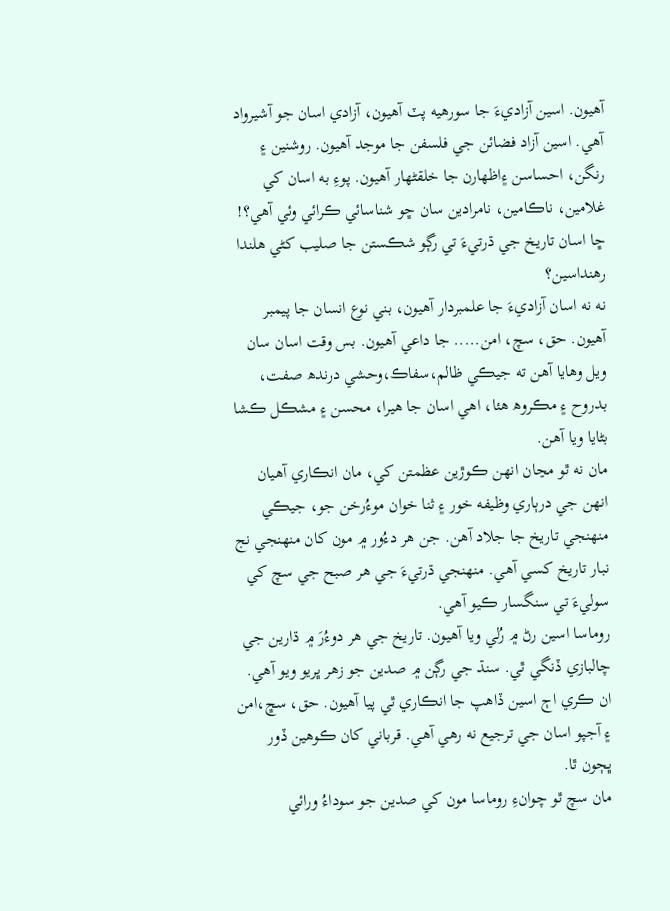آهيون. اسين آزاديءَ جا سورهيه پٽ آهيون، آزادي اسان جو آشيرواد آهي. اسين آزاد فضائن جي فلسفن جا موجد آهيون. روشنين ۽ رنگن، احساسن ۽اظهارن جا خلقڻهار آهيون. پوءِ به اسان کي غلامين، ناڪامين، نامرادين سان ڇو شناسائي ڪرائي وئي آهي؟! ڇا اسان تاريخ جي ڌرتيءَ تي رڳو شڪستن جا صليب کڻي هلندا رهنداسين؟
نه نه اسان آزاديءَ جا علمبردار آهيون، بني نوع انسان جا پيمبر آهيون. حق، سچ، امن..... جا داعي آهيون. بس وقت اسان سان ويل وهايا آهن ته جيڪي ظالم،سفاڪ،وحشي درندھ صفت، بدروح ۽ مڪروھ هئا، اهي اسان جا هيرا، محسن ۽ مشڪل ڪشا بڻايا ويا آهن.
مان نه ٿو مڃان انهن ڪوڙين عظمتن کي، مان انڪاري آهيان انهن جي درٻاري وظيفه خور ۽ ثنا خوان موءُرخن جو، جيڪي منهنجي تاريخ جا جلاد آهن. جن هر دءُور ۾ مون کان منهنجي نج نبار تاريخ کسي آهي. منهنجي ڌرتيءَ جي هر صبح جي سچ کي سوليءَ تي سنگسار ڪيو آهي.
روماسا اسين رڻ ۾ رُلي ويا آهيون. تاريخ جي هر دوءُرَ ۾ ڌارين جي چالبازي ڏنگي ٿي. سنڌ جي رڳن ۾ صدين جو زهر ڀريو ويو آهي. ان ڪري اڄ اسين ڏاهپ جا انڪاري ٿي پيا آهيون. حق، سڇ،امن ۽ آجپو اسان جي ترجيع نه رهي آهي. قرباني کان ڪوهين ڏور
ڀڄون ٿا.
مان سچ ٿو چوانءِ روماسا مون کي صدين جو سوداءُ ورائي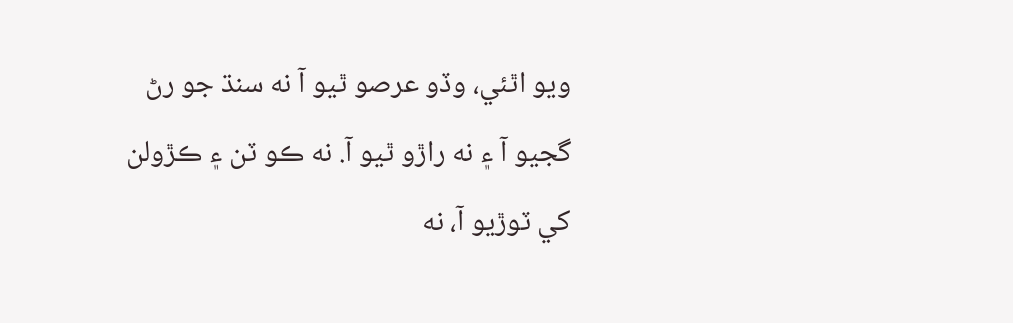ويو اٿئي، وڏو عرصو ٿيو آ نه سنڌ جو رڻ گجيو آ ۽ نه راڙو ٿيو آ. نه ڪو ٽن ۽ ڪڙولن کي ٽوڙيو آ، نه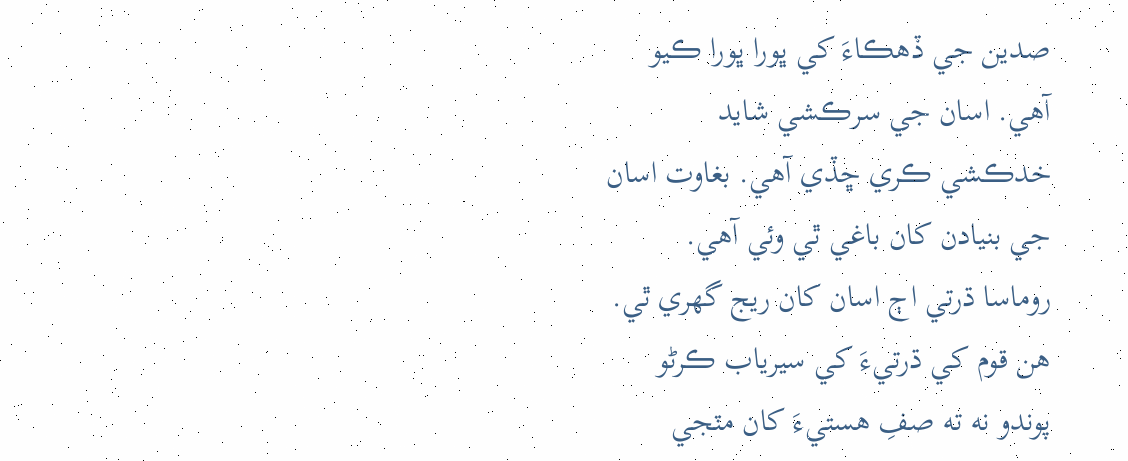صدين جي ڏهڪاءَ کي ڀورا ڀورا ڪيو آهي. اسان جي سرڪشي شايد خدڪشي ڪري ڇڏي آهي. بغاوت اسان جي بنيادن کان باغي ٿي وئي آهي.
روماسا ڌرتي اڄ اسان کان ريج گهري ٿي. هن قوم کي ڌرتيءَ کي سيرياب ڪرڻو پوندو نه ته صفِ هستيءَ کان مٽجي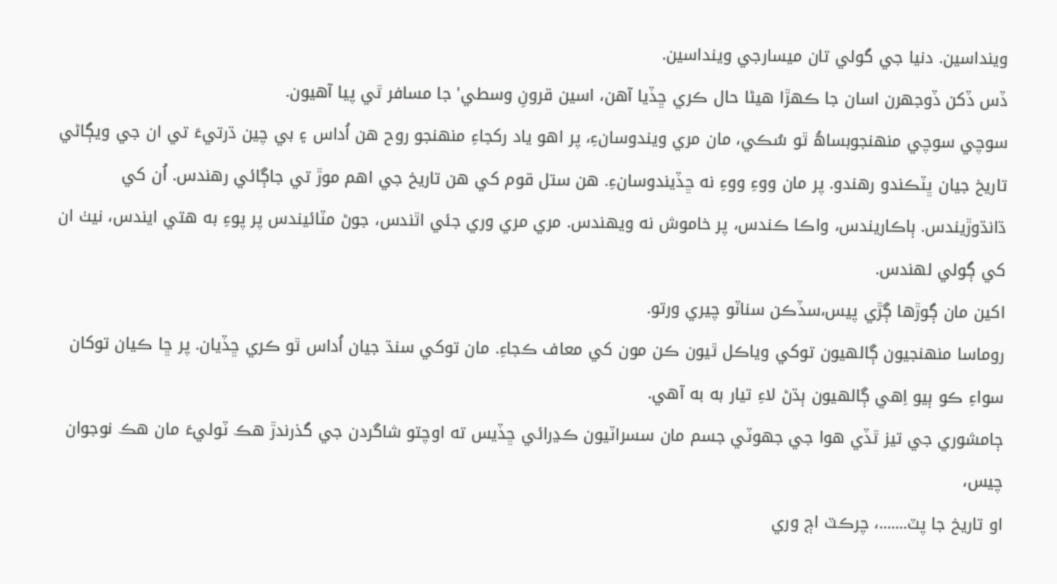وينداسين. دنيا جي گولي تان ميسارجي وينداسين.
ڏس ڏکن ڏوجهرن اسان جا ڪهڙا هيڻا حال ڪري ڇڏيا آهن، اسين قرونِ وسطي' جا مسافر ٿي پيا آهيون.
سوچي سوچي منهنجوبساھُ ٿو سُڪي، مان مري ويندوسانءِ، پر اهو ياد رکجاءِ منهنجو روح هن اُداس ۽ بي چين ڌرتيءَ تي ان جي ويڳاڻي تاريخ جيان ڀٽڪندو رهندو. پر مان ووءِ ووءِ نه ڇڏيندوسانءِ. هن ستل قوم کي هن تاريخ جي اهم موڙ تي جاڳائي رهندس. اُن کي ڌانڌوڙيندس. ٻاڪاريندس، واڪا ڪندس، پر خاموش نه ويهندس. مري مري وري جئي اٿندس، جوڻ مٽائيندس پر پوءِ به هتي ايندس، نيٺ ان کي ڳولي لهندس.
اکين مان ڳوڙها ڳڙي پيس،سڏڪن سناٽو چيري ورتو.
روماسا منهنجيون ڳالهيون توکي وياڪل ٿيون ڪن مون کي معاف ڪجاءِ. مان توکي سنڌ جيان اُداس ٿو ڪري ڇڏيان. پر ڇا ڪيان توکان سواءِ ڪو ٻيو اِهي ڳالهيون ٻڌڻ لاءِ تيار به به آهي.
ڄامشوري جي تيز ٿڏي هوا جي جهوٽي جسم مان سسراٽيون ڪڍرائي ڇڏيس ته اوچتو شاگردن جي گذرندڙ هڪ ٽوليءَ مان هڪ نوجوان چيس،
او تاريخ جا پٽ.......، چرڪٽ اڄ وري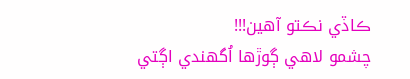ڪاڏي نڪتو آهين!!!
چشمو لاهي ڳوڙها اُگهندي اڳتي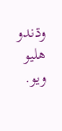وڌندو هليو ويو.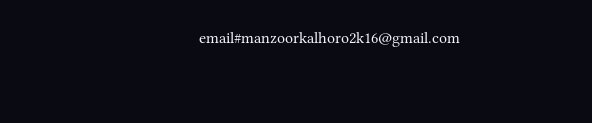email#manzoorkalhoro2k16@gmail.com